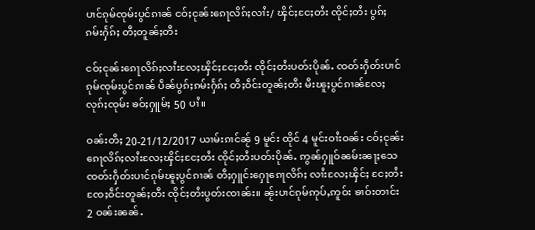ပၢင်ၵုမ်ၸုမ်းပွင်ၵၢၼ် ငဝ်ႈငုၼ်းၵေႃလိၵ်ႈလၢႆး/ ၾိင်ႈငႄႈတႆး ၸိုင်ႈတႆး ပွၵ်ႈၵမ်းႁႅၵ်ႈ တီႈတူၼ်ႈတီး

ငဝ်ႈငုၼ်းၵေႃလိၵ်ႈလၢႆးလႄႈၾိင်ႈငႄႈတႆး ၸိုင်ႈတႆးပတ်းပိုၼ်ႉ ၸတ်းႁဵတ်းပၢင်ၵုမ်ၸုမ်းပွင်ၵၢၼ် ပဵၼ်ပွၵ်ႈၵမ်းႁႅၵ်ႈ တီႈဝဵင်းတူၼ်ႈတီး မီးၽူႈပွင်ၵၢၼ်လႄႈ လုၵ်ႈၸုမ်း ၶဝ်ႈႁူမ်ႈ 50 ပၢႆ။

ဝၼ်းတီႈ 20-21/12/2017 ယၢမ်းၵၢင်ၼႂ် 9 မူင်း ထိုင် 4 မူင်းဝၢႆးဝၼ်း ငဝ်ႈငုၼ်းၵေႃလိၵ်ႈလၢႆးလႄႈၾိင်ႈငႄႈတႆး ၸိုင်ႈတႆးပတ်းပိုၼ်ႉ ဢွၼ်ႁူဝ်ၼမ်းၼႃႈသေ ၸတ်းႁဵတ်းပၢင်ၵုမ်ၽူႈပွင်ၵၢၼ် တီႈႁူင်းႁေႃၵေႃလိၵ်ႈ လၢႆးလႄႈၾိင်ႈ ငႄႈတႆး ၸႄႈဝဵင်းတူၼ်ႈတီး ၸိုင်ႈတႆးပွတ်းၸၢၼ်း။ ၼႂ်းပၢင်ၵုမ်ဢုပ်ႇဢူဝ်း ၶၢဝ်းတၢင်း 2 ဝၼ်းၼၼ်ႉ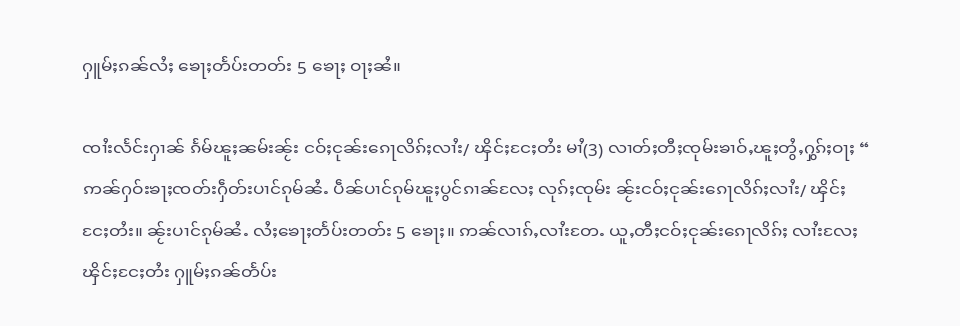ႁူမ်ႈၵၼ်လႆႈ ၶေႃႈတႅပ်းတတ်း 5 ၶေႃႈ ဝႃႈၼႆ။

ၸၢႆးလႅင်းႁၢၼ် ၵႅမ်ၽူႈၼမ်းၼႂ်း ငဝ်ႈငုၼ်းၵေႃလိၵ်ႈလၢႆး/ ၾိင်ႈငႄႈတႆး မၢႆ(3) လၢတ်ႈတီႈၸုမ်းၶၢဝ်ႇၽူႈတွႆႇႁွၵ်ႈဝႃႈ “ ဢၼ်ႁဝ်းၶႃႈၸတ်းႁဵတ်းပၢင်ၵုမ်ၼႆႉ ပဵၼ်ပၢင်ၵုမ်ၽူႈပွင်ၵၢၼ်လႄႈ လုၵ်ႈၸုမ်း ၼႂ်းငဝ်ႈငုၼ်းၵေႃလိၵ်ႈလၢႆး/ ၾိင်ႈ ငႄႈတႆး။ ၼႂ်းပၢင်ၵုမ်ၼႆႉ လႆႈၶေႃႈတႅပ်းတတ်း 5 ၶေႃႈ။ ဢၼ်လၢၵ်ႇလၢႆးတႄႉ ယူႇတီႈငဝ်ႈငုၼ်းၵေႃလိၵ်ႈ လၢႆးလႄႈ ၾိင်ႈငႄႈတႆး ႁူမ်ႈၵၼ်တႅပ်း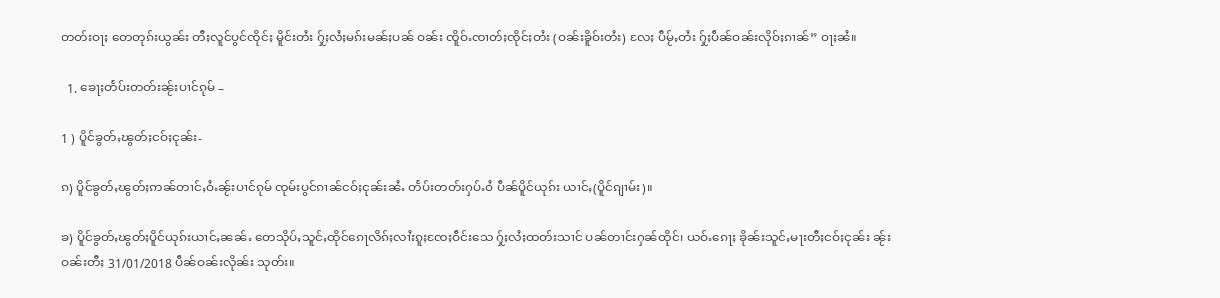တတ်းဝႃႈ တေတုၵ်းယွၼ်း တီႈလူင်ပွင်ၸိုင်ႈ မိူင်းတႆး ႁႂ်ႈလႆႈမၵ်းမၼ်ႈပၼ် ဝၼ်း ၸိူဝ်ႉၸၢတ်ႈၸိုင်ႈတႆး (ဝၼ်းၶိူဝ်းတႆး) လႄႈ ပီမႂ်ႇတႆး ႁႂ်ႈပဵၼ်ဝၼ်းလိုဝ်ႈၵၢၼ်” ဝႃႈၼႆ။

  1. ၶေႃႈတႅပ်းတတ်းၼႂ်းပၢင်ၵုမ် –

1 ) ပိူင်ၶွတ်ႇၽွတ်ႈငဝ်ႈငုၼ်း-

ၵ) ပိူင်ၶွတ်ႇၽွတ်ႈဢၼ်တၢင်ႇဝႆႉၼႂ်းပၢင်ၵုမ် ၸုမ်းပွင်ၵၢၼ်ငဝ်ႈငုၼ်းၼႆႉ တႅပ်းတတ်းႁပ်ႉဝႆ ပဵၼ်ပိူင်ယုၵ်း ယၢင်ႇ(ပိူင်ၵျၢမ်း)။

ၶ) ပိူင်ၶွတ်ႇၽွတ်ႈပိူင်ယုၵ်းယၢင်ႇၼၼ်ႉ တေသိုပ်ႇသူင်ႇထိုင်ၵေႃလိၵ်ႈလၢႆးၵူႈၸႄႈဝဵင်းသေ ႁႂ်ႈလႆႈထတ်းသၢင် ပၼ်တၢင်းႁၼ်ထိုင်၊ ယဝ်ႉၵေႃႈ ၶိုၼ်းသူင်ႇမႃးတီႈငဝ်ႈငုၼ်း ၼႂ်းဝၼ်းတီႈ 31/01/2018 ပဵၼ်ဝၼ်းလိုၼ်း သုတ်း။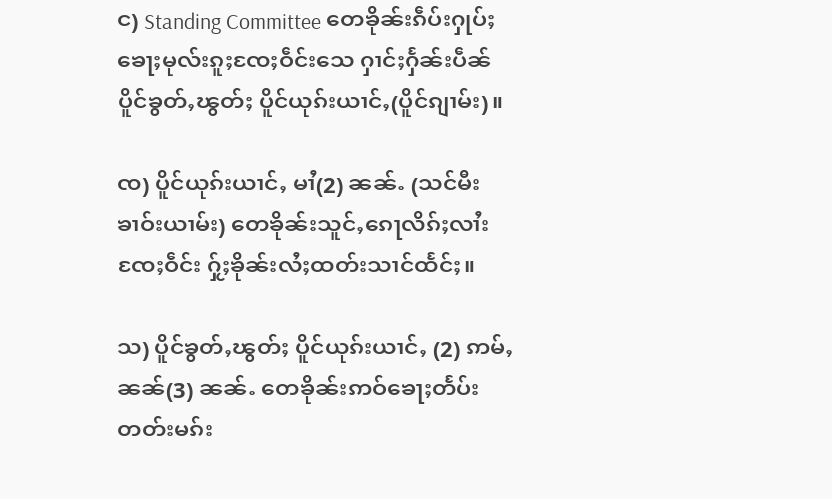င) Standing Committee တေၶိုၼ်းၵဵပ်းႁုပ်ႈၶေႃႈမုလ်းၵူႈၸႄႈဝဵင်းသေ ႁၢင်ႈႁႅၼ်းပဵၼ်ပိူင်ၶွတ်ႇၽွတ်ႈ ပိူင်ယုၵ်းယၢင်ႇ(ပိူင်ၵျၢမ်း)။

ၸ) ပိူင်ယုၵ်းယၢင်ႇ မၢႆ(2) ၼၼ်ႉ (သင်မီးၶၢဝ်းယၢမ်း) တေၶိုၼ်းသူင်ႇၵေႃလိၵ်ႈလၢႆး ၸႄႈဝဵင်း ႁႂ်ႈၶိုၼ်းလႆႈထတ်းသၢင်ထႅင်ႈ။

သ) ပိူင်ၶွတ်ႇၽွတ်ႈ ပိူင်ယုၵ်းယၢင်ႇ (2) ဢမ်ႇၼၼ်(3) ၼၼ်ႉ တေၶိုၼ်းဢဝ်ၶေႃႈတႅပ်းတတ်းမၵ်း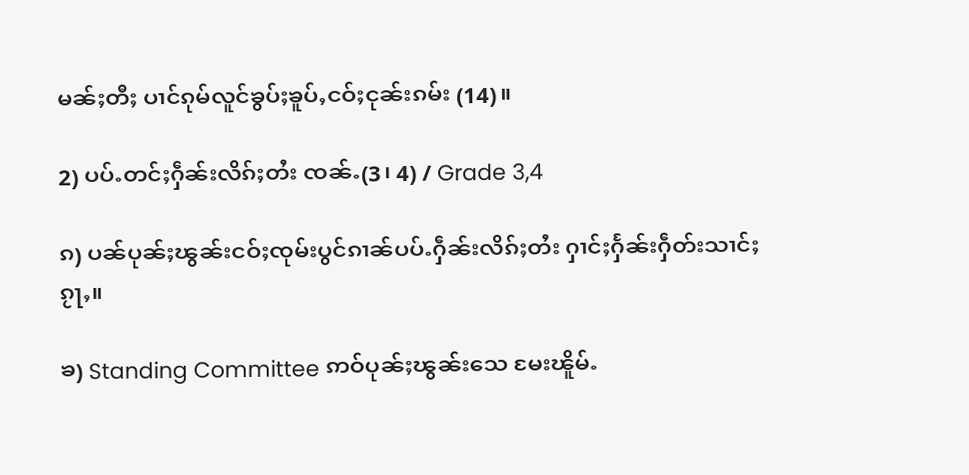မၼ်ႈတီႈ ပၢင်ၵုမ်လူင်ၶွပ်ႈၶူပ်ႇငဝ်ႈငုၼ်းၵမ်း (14)။

2) ပပ်ႉတင်ႈႁဵၼ်းလိၵ်ႈတႆး ၸၼ်ႉ(3၊ 4) / Grade 3,4

ၵ) ပၼ်ပုၼ်ႈၽွၼ်းငဝ်ႈၸုမ်းပွင်ၵၢၼ်ပပ်ႉႁဵၼ်းလိၵ်ႈတႆး ႁၢင်ႈႁႅၼ်းႁဵတ်းသၢင်ႈၵႂႃႇ။

ၶ) Standing Committee ဢဝ်ပုၼ်ႈၽွၼ်းသေ မႄးၽိူမ်ႉ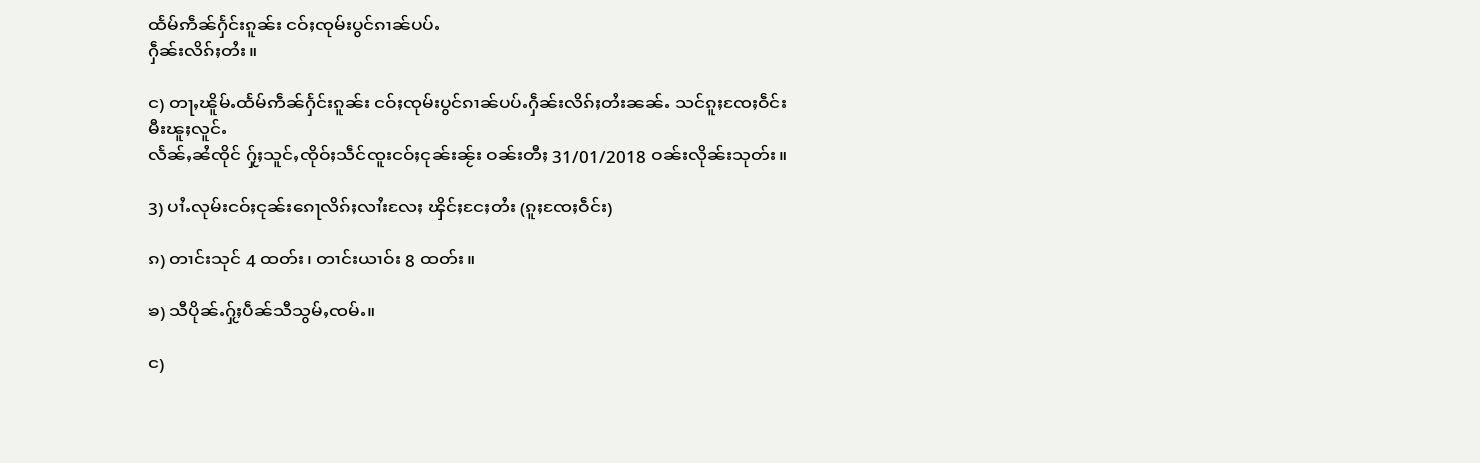ထႅမ်ဢဵၼ်ႁႅင်းၵူၼ်း ငဝ်ႈၸုမ်းပွင်ၵၢၼ်ပပ်ႉ
ႁဵၼ်းလိၵ်ႈတႆး။

င) တႃႇၽိူမ်ႉထႅမ်ဢဵၼ်ႁႅင်းၵူၼ်း ငဝ်ႈၸုမ်းပွင်ၵၢၼ်ပပ်ႉႁဵၼ်းလိၵ်ႈတႆးၼၼ်ႉ သင်ၵူႈၸႄႈဝဵင်း မီးၽူႈလူင်ႉ
လႅၼ်ႇၼႆၸိုင် ႁႂ်ႈသူင်ႇၸိုဝ်ႈသဵင်ၸူးငဝ်ႈငုၼ်းၼႂ်း ဝၼ်းတီႈ 31/01/2018 ဝၼ်းလိုၼ်းသုတ်း။

3) ပၢႆႉလုမ်းငဝ်ႈငုၼ်းၵေႃလိၵ်ႈလၢႆးလႄႈ ၾိင်ႈငႄႈတႆး (ၵူႈၸႄႈဝဵင်း)

ၵ) တၢင်းသုင် 4 ထတ်း၊ တၢင်းယၢဝ်း 8 ထတ်း။

ၶ) သီပိုၼ်ႉႁႂ်ႈပဵၼ်သီသွမ်ႇၸမ်ႉ။

င)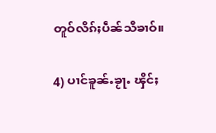တူဝ်လိၵ်ႈပဵၼ်သီၶၢဝ်။

4) ပၢင်ၶူၼ်ႉၶႂႃႉ ၾိင်ႈ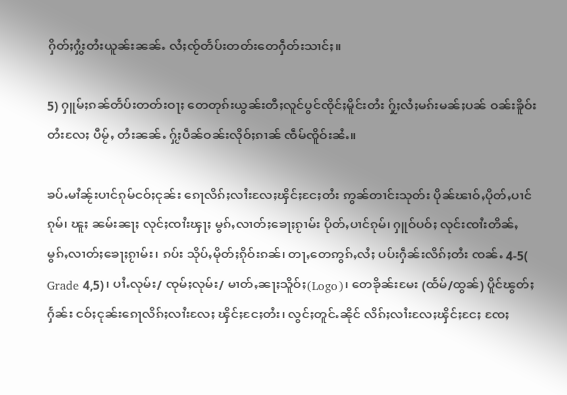ႁိတ်ႈႁွႆးတႆးယူၼ်းၼၼ်ႉ လႆႈၸႂ်တႅပ်းတတ်းတေႁဵတ်းသၢင်ႈ။

5) ႁူမ်ႈၵၼ်တႅပ်းတတ်းဝႃႈ တေတုၵ်းယွၼ်းတီႈလူင်ပွင်ၸိုင်ႈမိူင်းတႆး ႁႂ်ႈလႆႈမၵ်းမၼ်ႈပၼ် ဝၼ်းၶိူဝ်းတႆးလႄႈ ပီမႂ်ႇ တႆးၼၼ်ႉ ႁႂ်ႈပဵၼ်ဝၼ်းလိုဝ်ႈၵၢၼ် ၸဵမ်ၸိူဝ်းၼႆႉ။

ၶပ်ႉမၢႆၼႂ်းပၢင်ၵုမ်ငဝ်ႈငုၼ်း ၵေႃလိၵ်ႈလၢႆးလႄႈၾိင်ႈငႄႈတႆး ဢွၼ်တၢင်းသုတ်း ပိုၼ်ၽၢဝ်ႇပိုတ်ႇပၢင်ၵုမ်၊ ၽူႈ ၼမ်းၼႃႈ လုင်ႈၸၢႆးၾႃႈ မွၵ်ႇလၢတ်ႈၶေႃႈၵႂၢမ်း ပိုတ်ႇပၢင်ၵုမ်၊ ႁူဝ်ပဝ်ႈ လုင်းၸၢႆးတိၼ်ႇ မွၵ်ႇလၢတ်ႈၶေႃႈၵႂၢမ်း၊ ၵပ်း သိုပ်ႇမိုတ်ႈၵိုဝ်းၵၼ်၊ တႃႇတေဢွၵ်ႇလႆႈ ပပ်းႁဵၼ်းလိၵ်ႈတႆး ၸၼ်ႉ 4-5( Grade 4,5)၊ ပၢႆႉလုမ်း/ ၸုမ်ႈလုမ်း/ မၢတ်ႇၼႃႈသိူဝ်ႈ(Logo)၊ တေၶိုၼ်းမႄး (ထႅမ်/ထွၼ်) ပိူင်ၽွတ်ႈႁႅၼ်း ငဝ်ႈငုၼ်းၵေႃလိၵ်ႈလၢႆးလႄႈ ၾိင်ႈငႄႈတႆး၊ လွင်ႈတူင်ႉၼိုင် လိၵ်ႈလၢႆးလႄႈၾိင်ႈငႄႈ ၸႄႈ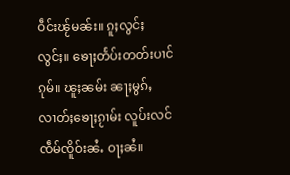ဝဵင်းၽႂ်မၼ်း။ ၵူႈလွင်ႈလွင်ႈ။ ၶေႃႈတႅပ်းတတ်းပၢင်ၵုမ်။ ၽူႈၼမ်း ၼႃႈမွၵ်ႇလၢတ်ႈၶေႃႈၵႂၢမ်း လူပ်းလင် ၸဵမ်ၸိူဝ်းၼႆႉ ဝႃႈၼႆ။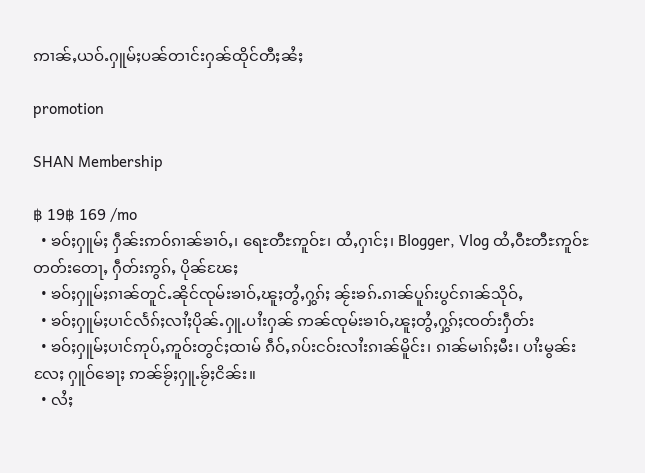ဢၢၼ်ႇယဝ်ႉႁူမ်ႈပၼ်တၢင်းႁၼ်ထိုင်တီႈၼႆႈ

promotion

SHAN Membership

฿ 19฿ 169 /mo
  • ၶဝ်ႈႁူမ်ႈ ႁဵၼ်းဢဝ်ၵၢၼ်ၶၢဝ်ႇ၊ ရေႊတီႊဢူဝ်ႊ၊ ထႆႇႁၢင်ႈ၊ Blogger, Vlog ထႆႇဝီႊတီႊဢူဝ်ႊ တတ်းတေႃႇ ႁဵတ်းဢွၵ်ႇ ပိုၼ်ၽႄႈ
  • ၶဝ်ႈႁူမ်ႈၵၢၼ်တူင်ႉၼိုင်ၸုမ်းၶၢဝ်ႇၽူႈတွႆႇႁွၵ်ႈ ၼႂ်းၶၵ်ႉၵၢၼ်ပူၵ်းပွင်ၵၢၼ်သိုဝ်ႇ
  • ၶဝ်ႈႁူမ်ႈပၢင်လႅၵ်ႈလၢႆႈပိုၼ်ႉႁူႉပၢႆးႁၼ် ဢၼ်ၸုမ်းၶၢဝ်ႇၽူႈတွႆႇႁွၵ်ႈၸတ်းႁဵတ်း
  • ၶဝ်ႈႁူမ်ႈပၢင်ဢုပ်ႇဢူဝ်းတွင်ႈထၢမ် ၵဵဝ်ႇၵပ်းငဝ်းလၢႆးၵၢၼ်မိူင်း၊ ၵၢၼ်မၢၵ်ႈမီး၊ ပၢႆးမွၼ်း လႄႈ ႁူဝ်ၶေႃႈ ဢၼ်ၶႂ်ႈႁူႉၶႂ်ႈငိၼ်း။
  • လႆႈ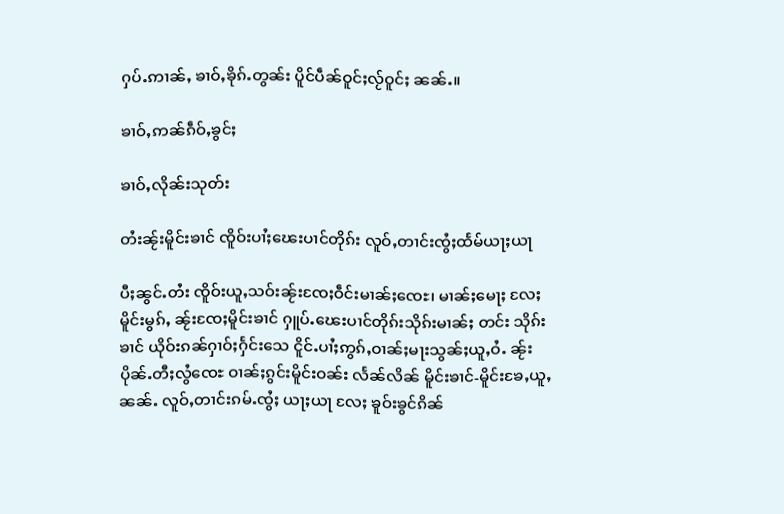ႁပ်ႉဢၢၼ်ႇ ၶၢဝ်ႇၶိုၵ်ႉတွၼ်း ပိူင်ပဵၼ်ဝူင်ႈလႂ်ဝူင်ႈ ၼၼ်ႉ။

ၶၢဝ်ႇဢၼ်ၵဵဝ်ႇၶွင်ႈ

ၶၢဝ်ႇလိုၼ်းသုတ်း

တႆးၼႂ်းမိူင်းၶၢင် ၸိူဝ်းပၢႆႈၽေးပၢင်တိုၵ်း လူဝ်ႇတၢင်းၸွႆႈထႅမ်ယႃႈယႃ

ပီႈၼွင်ႉတႆး ၸိူဝ်းယူႇသဝ်းၼႂ်းၸႄႈဝဵင်းမၢၼ်ႈၸေႊ၊ မၢၼ်ႈမေႃႈ လႄႈ မိူင်းမွၵ်ႇ ၼႂ်းၸႄႈမိူင်းၶၢင် ႁူပ်ႉၽေးပၢင်တိုၵ်းသိုၵ်းမၢၼ်ႈ တင်း သိုၵ်းၶၢင် ယိုဝ်းၵၼ်ႁၢဝ်ႈႁႅင်းသေ ငိူင်ႉပၢႆႈဢွၵ်ႇဝၢၼ်ႈမႃးသွၼ်ႈယူႇဝႆႉ ၼႂ်းပိုၼ်ႉတီႈလွႆၸေႊ ဝၢၼ်ႈၵွင်းမိူင်းဝၼ်း လႅၼ်လိၼ် မိူင်းၶၢင်-မိူင်းၶႄႇယူႇၼၼ်ႉ လူဝ်ႇတၢင်းၵမ်ႉၸွႆႈ ယႃႈယႃ လႄႈ ၶူဝ်းၶွင်ၵိၼ်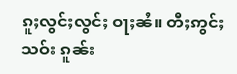ၵူႈလွင်ႈလွင်ႈ ဝႃႈၼႆ။ တီႈဢွင်ႈသဝ်း ၵူၼ်း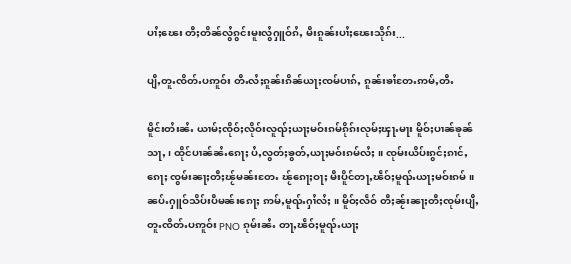ပၢႆႈၽေး တီႈတိၼ်လွႆၵွင်းမူးလွႆႁူဝ်ၵႆႇ မီးၵူၼ်းပၢႆႈၽေးသိုၵ်း...

ပျီႇတူႉၸိတ်ႉပဢူဝ်း တီႉလႆႈၵူၼ်းၵိၼ်ယႃႈၸမ်ပၢၵ်ႇ ၵူၼ်းၶၢႆတႄႉဢမ်ႇတီႉ

မိူင်းတႆးၼႆႉ ယၢမ်ႈၸိုဝ်ႈလိုဝ်းလူၺ်ႈယႃႈမဝ်းၵမ်ၵိုၵ်းလုမ်ႈၾႃႉမႃး မိူဝ်ႈပၢၼ်ၶုၼ်သႃႇ ၊ ထိုင်ပၢၼ်ၼႆႉၵေႃႈ ပႆႇလွတ်ႈၶွတ်ႇယႃႈမဝ်းၵမ်လႆႈ ။ ၸုမ်းယိပ်းၵွင်ႈၵၢင်ႇၵေႃႈ ၸွမ်းၼႃႈတီႈၽႂ်မၼ်းတႄႉ ၽႂ်ၵေႃႈဝႃႈ မီးပိူင်တႃႇၽဵဝ်ႈမူၺ်ႉယႃႈမဝ်းၵမ် ။ ၼပ်ႉႁူဝ်သိပ်းပီမၼ်းၵေႃႈ ဢမ်ႇမူၺ်ႉႁၢႆလႆႈ ။ မိူဝ်ႈလဵဝ် တီႈၼႂ်းၼႃႈတီႈၸုမ်းပျီႇတူႉၸိတ်ႉပဢူဝ်း PNO ၵုမ်းၼႆႉ တႃႇၽဵဝ်ႈမူၺ်ႉယႃႈ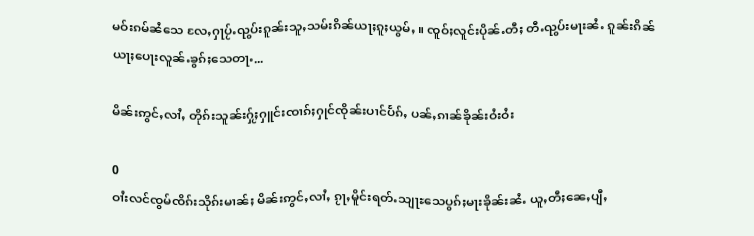မဝ်းၵမ်ၼႆသေ လႄႇႁႃပႂ်ႉၺွပ်းၵူၼ်းသူႇသမ်းၵိၼ်ယႃႈၵူႈယွမ်ႇ ။ ၸူဝ်ႈလူင်းပိုၼ်ႉတီႈ တီႉၺွပ်းမႃးၼႆႉ ၵူၼ်းၵိၼ်ယႃႈပေႃးလူၼ်ႉၶွၵ်ႈသေတႃႉ...

မိၼ်းဢွင်ႇလၢႆႇ တိုၵ်းသူၼ်းႁႂ်ႈႁူင်းၸၢၵ်ႈႁုင်ၸိုၼ်းပၢင်ပႅၵ်ႇ ပၼ်ႇၵၢၼ်ၶိုၼ်းဝႆးဝႆး

0
ဝၢႆးလင်ၸွမ်ၸိၵ်းသိုၵ်းမၢၼ်ႈ မိၼ်းဢွင်ႇလၢႆႇ ၵႂႃႇမိူင်းရတ်ႉသျႃႊသေပွၵ်ႈမႃးၶိုၼ်းၼႆႉ ယူႇတီႈၼေႇပျီႇ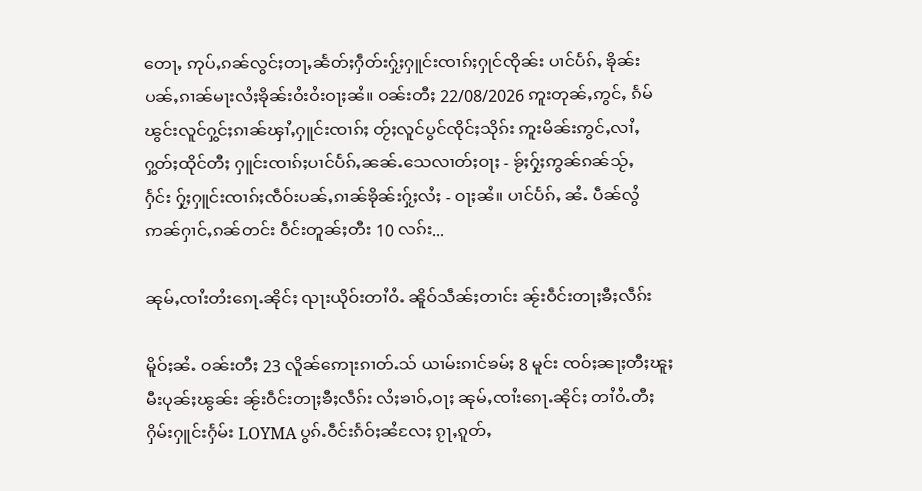တေႃႇ ဢုပ်ႇၵၼ်လွင်ႈတႃႇၼႅတ်ႈႁဵတ်းႁႂ်ႈႁူင်းၸၢၵ်ႈႁုင်ၸိုၼ်း ပၢင်ပႅၵ်ႇ ၶိုၼ်းပၼ်ႇၵၢၼ်မႃးလႆႈၶိုၼ်းဝႆးဝႆးဝႃႈၼႆ။ ဝၼ်းတီႈ 22/08/2026 ဢူးတုၼ်ႇဢွင်ႇ ၵႅမ်ၽွင်းလူင်ႁွင်ႈၵၢၼ်ၾၢႆႇႁူင်းၸၢၵ်ႈ တႂ်ႈလူင်ပွင်ၸိုင်ႈသိုၵ်း ဢူးမိၼ်းဢွင်ႇလၢႆႇ ႁွတ်ႈထိုင်တီႈ ႁူင်းၸၢၵ်ႈပၢင်ပႅၵ်ႇၼၼ်ႉသေလၢတ်ႈဝႃႈ - ၶႂ်ႈႁႂ်ႈဢွၼ်ၵၼ်သႂ်ႇႁႅင်း ႁႂ်ႈႁူင်းၸၢၵ်ႈၸဵဝ်းပၼ်ႇၵၢၼ်ၶိုၼ်းႁႂ်ႈလႆႈ - ဝႃႈၼႆ။ ပၢင်ပႅၵ်ႇ ၼႆႉ ပဵၼ်လွႆဢၼ်ႁၢင်ႇၵၼ်တင်း ဝဵင်းတူၼ်ႈတီး 10 လၵ်း...

ၼုမ်ႇၸၢႆးတႆးၵေႃႉၼိုင်ႈ ၺႃးယိုဝ်းတၢႆဝႆႉ ၼိူဝ်သဵၼ်ႈတၢင်း ၼႂ်းဝဵင်းတႃႈၶီႈလဵၵ်း

မိူဝ်ႈၼႆႉ ဝၼ်းတီႈ 23 လိူၼ်ဢေႃးၵၢတ်ႉသ် ယၢမ်းၵၢင်ၶမ်ႈ 8 မူင်း ၸဝ်ႈၼႃႈတီႈၽူႈမီးပုၼ်ႈၽွၼ်း ၼႂ်းဝဵင်းတႃႈၶီႈလဵၵ်း လႆႈၶၢဝ်ႇဝႃႈ ၼုမ်ႇၸၢႆးၵေႃႉၼိုင်ႈ တၢႆဝႆႉတီႈႁိမ်းႁူင်းႁႅမ်း LOYMA ပွၵ်ႉဝဵင်းၵႅဝ်ႈၼႆလႄႈ ၵႂႃႇၵူတ်ႇ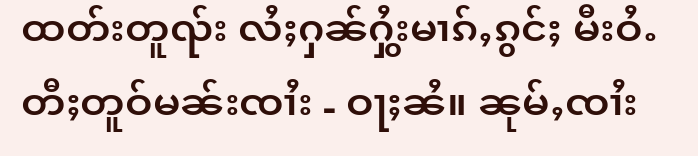ထတ်းတူၺ်း လႆႈႁၼ်ႁွႆးမၢၵ်ႇၵွင်ႈ မီးဝႆႉတီႈတူဝ်မၼ်းၸၢႆး - ဝႃႈၼႆ။ ၼုမ်ႇၸၢႆး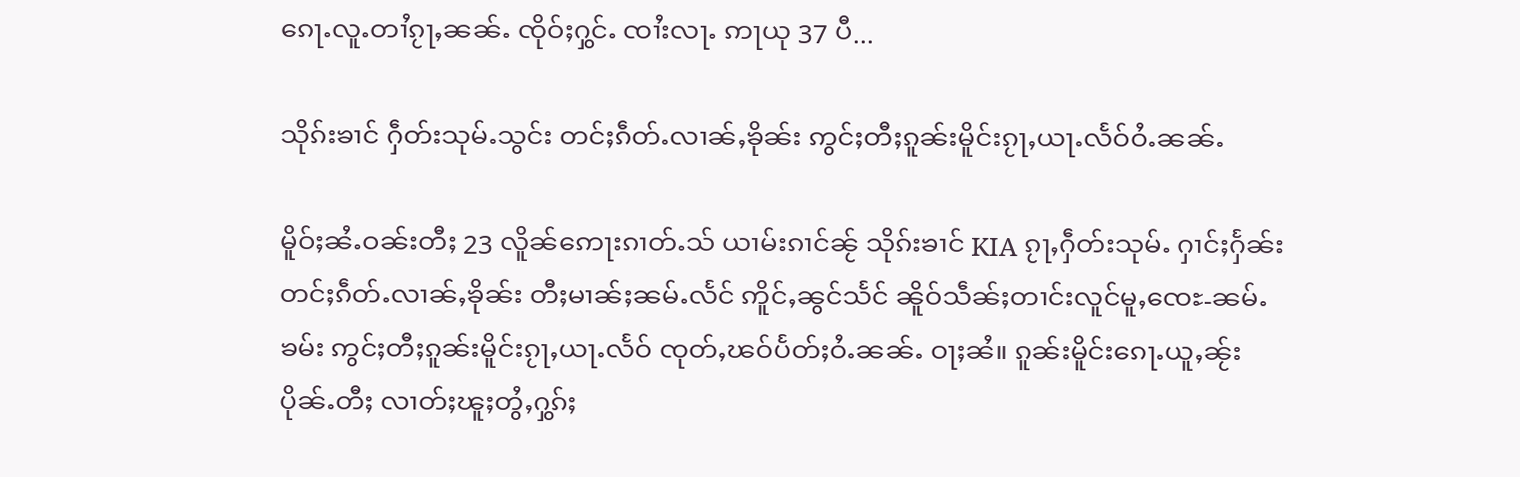ၵေႃႉလူႉတၢႆၵႂႃႇၼၼ်ႉ ၸိုဝ်ႈႁွင်ႉ ၸၢႆးလႃႉ ဢႃယု 37 ပီ...

သိုၵ်းၶၢင် ႁဵတ်းသုမ်ႉသွင်း တင်ႈၵဵတ်ႉလၢၼ်ႇၶိုၼ်း ဢွင်ႈတီႈၵူၼ်းမိူင်းၵႂႃႇယႃႉလႅဝ်ဝႆႉၼၼ်ႉ

မိူဝ်ႈၼႆႉဝၼ်းတီႈ 23 လိူၼ်ဢေႃးၵၢတ်ႉသ် ယၢမ်းၵၢင်ၼႂ် သိုၵ်းၶၢင် KIA ၵႂႃႇႁဵတ်းသုမ်ႉ ႁၢင်ႈႁႅၼ်းတင်ႈၵဵတ်ႉလၢၼ်ႇၶိုၼ်း တီႈမၢၼ်ႈၼမ်ႉလႅင် ဢိူင်ႇၼွင်သႅင် ၼိူဝ်သဵၼ်ႈတၢင်းလူင်မူႇၸေႊ-ၼမ်ႉၶမ်း ဢွင်ႈတီႈၵူၼ်းမိူင်းၵႂႃႇယႃႉလႅဝ် ၸုတ်ႇၽဝ်ပႅတ်ႈဝႆႉၼၼ်ႉ ဝႃႈၼႆ။ ၵူၼ်းမိူင်းၵေႃႉယူႇၼႂ်းပိုၼ်ႉတီႈ လၢတ်ႈၽူႈတွႆႇႁွၵ်ႈ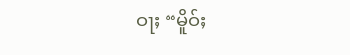ဝႃႈ “မိူဝ်ႈ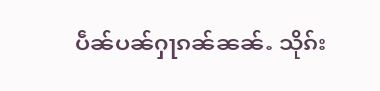ပဵၼ်ပၼ်ႁႃၵၼ်ၼၼ်ႉ သိုၵ်း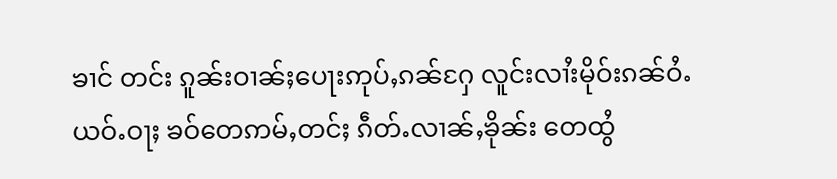ၶၢင် တင်း ၵူၼ်းဝၢၼ်ႈပေႃးဢုပ်ႇၵၼ်ႁႄ လူင်းလၢႆးမိုဝ်းၵၼ်ဝႆႉယဝ်ႉဝႃႈ ၶဝ်တေဢမ်ႇတင်ႈ ၵဵတ်ႉလၢၼ်ႇၶိုၼ်း တေထွႆ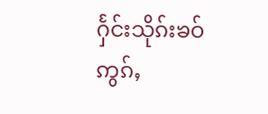ႁႅင်းသိုၵ်းၶဝ်ဢွၵ်ႇ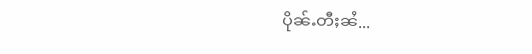ပိုၼ်ႉတီႈၼႆ...